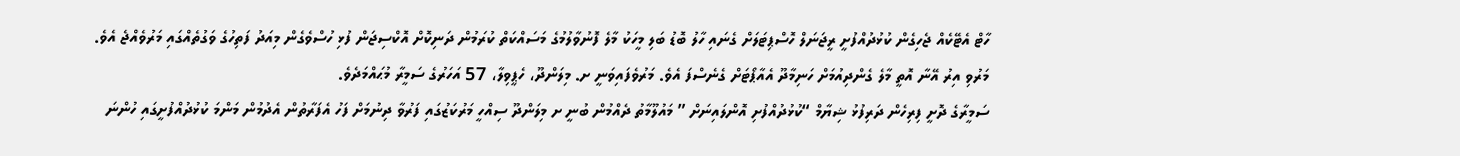ހާޓް އެޓޭކެއް ޖެހިގެން ކުޅުދުއްފުށީ ރީޖަނަލް ހޮސްޕިޓަލަށް ގެނައި ހާލު ބޮޑު ބަލި މީހަކު މާލެ ފޮނުވާލުމުގެ މަސައްކަތް ކުރަމުން ދަނިކޮށް އޮކްސިޖަން ފުޅި ހުސްވެގެން މިއަދު ފަތިހުގެ ވަގުތެއްގައި މަރުވެއްޖެ އެވެ. މަރުވި އިރު އޭނާ އޮތީ މާލެ ގެންދިއުމަށް ހަނިމާދޫ އެއާޕޯޓަށް ގެނެސްފަ އެވެ. މަރުވެފައިވަނީ ށ. މިލަންދޫ، ހެޕީވިލާ، 57 އަހަރުގެ ސަމީރާ މުޙައްމަދެވެ.
ސަމީރާގެ ދޮށީ ފިރިހެން ދަރިފުޅު ޝިޔާމް “ކުޅުދުއްފުށި އޮންލައިނަށް ” މައުލޫމާތު ދެއްމުން ބުނީ ށ މިލަންދޫ ސިއްހީ މަރުކަޒުގައި ފަރުވާ ދިނުމަށް ފަހު އެފަރާތުން އެދުމުން މަންމަ ކުޅުދުއްފުށީގައި ހުންނަ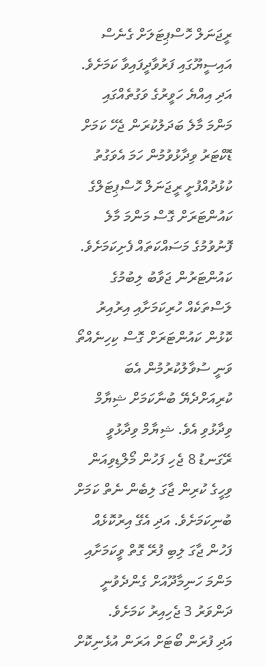ރީޖަނަލް ހޮސްޕިޓަލަށް ގެނެސް އައިސީޔޫގައި ފަރުވާދީފައިވާ ކަމަށެވެ. އަދި އިއްޔެ ހަވީރުގެ ވަގުތެއްގައި މަންމަ މާލެ ބަދަލުކުރަން ޖެހޭ ކަމަށް ޑޮކްޓަރު ވިދާޅުވުމުން ހަމަ އެވަގުތު ކުޅުދުއްފުށީ ރީޖަނަލް ހޮސްޕިޓަލްގެ ކައުންޓަރަށް ގޮސް މަންމަ މާލެ ފޮނުވުމުގެ މަސައްކަތައް ފެށިކަމަށެވެ.
ކައުންޓަރުން ޖަވާބު ލިބުމުގެ ލަސްތަކެއް ހުރިކަމަށާއި އިރުއިރު ކޮޅުން ކައުންޓަރަށް ގޮސް ކިހިނެއްތޯ ވަނީ ސުވާލުކުރުމުން އެބަ ކުރިއަށްދެޔޭ ބުނާކަމަށް ޝިޔާމް ވިދާޅުވި އެވެ. ޝިޔާމް ވިދާޅުވީ ރޭގަނޑު 8 ޖެހި ފަހުން މޯލްޑިވިއަން ވިހީގެ ކުރިން ޖާގަ ލިބެން ނެތް ކަމަށް ބުނިކަމަށެވެ. އަދި އެގޭ އިރުކޮޅެއް ފަހުން ޖާގަ ލިބި ފުރޭ ގޮތް ވީކަމަށާއި މަންމަ ހަނިމާދޫއަށް ގެންދެވުނީ ދަންވަރު 3 ޖެހިއިރު ކަމަށެވެ.
އަދި ފުރަން ބޯޓަށް އަރަން އުޅެނިކޮށް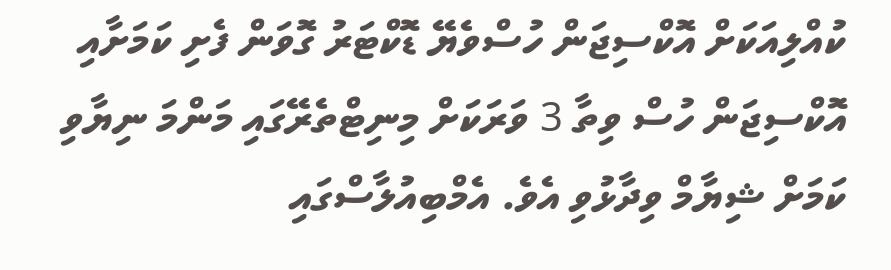ކުއްލިއަކަށް އޮކްސިޖަން ހުސްވެޔޭ ޑޮކްޓަރު ގޮވަން ފެށި ކަމަށާއި އޮކްސިޖަން ހުސް ވިތާ 3 ވަރަކަށް މިނިޓްތެރޭގައި މަންމަ ނިޔާވި ކަމަށް ޝިޔާމް ވިދާޅުވި އެވެ. އެމްބިއުލާސްގައި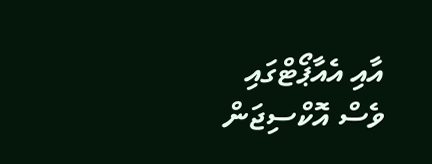އާއި އެއާޕޯޓްގައި ވެސް އޮކްސިޖަން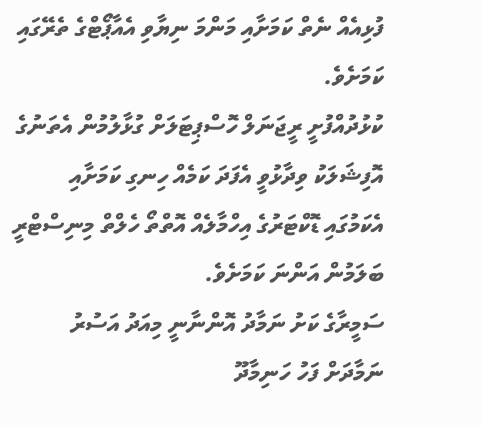ފުޅިއެއް ނެތް ކަމަށާއި މަންމަ ނިޔާވި އެއާޕޯޓްގެ ތެރޭގައި ކަމަށެވެ.
ކުޅުދުއްފުށީ ރީޖަނަލް ހޮސްޕިޓަލަށް ގުޅާލުމުން އެތަނުގެ އޮފިޝަލަކު ވިދާޅުވީ އެފަދަ ކަމެއް ހިނގި ކަމަށާއި އެކަމުގައި ޑޮކްޓަރުގެ އިހްމާލެއް އޮތްތޯ ހެލްތް މިނިސްޓްރީ ބަލަމުން އަންނަ ކަމަށެވެ.
ސަމީރާގެ ކަށު ނަމާދު އޮންނާނީ މިއަދު އަސުރު ނަމާދަށް ފަހު ހަނިމާދޫ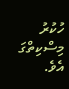ހުކުރު މިސްކިތްގަ އެވެ.